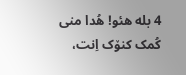4 بله هئو! هُدا منی کُمک کنۆک اِنت،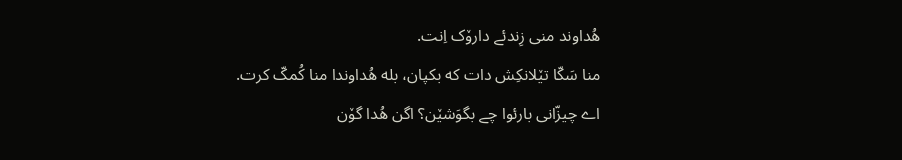هُداوند منی زِندئے دارۆک اِنت.
منا سَکّا تێلانکِش دات که بکپان، بله هُداوندا منا کُمکّ کرت.
اے چیزّانی بارئوا چے بگوَشێن؟ اگن هُدا گۆن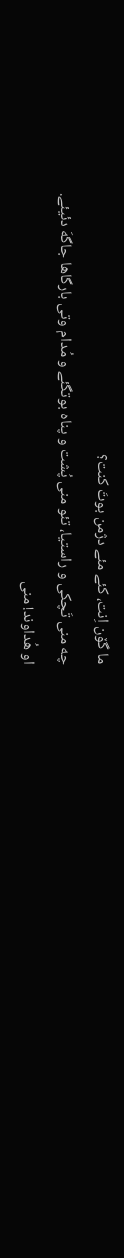ما گۆن اِنت، کئے مئے دژمن بوتَ کنت؟
چه منی تَچکی و راستیا، تئو منی پُشت و پناه بوتگئے و مُدام وتی بارگاها جاگهَ دئیئے.
او هُداوند! منی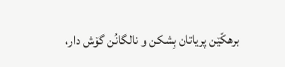برهکّێن پریاتان بِشکن و نالگانُن گۆش دار،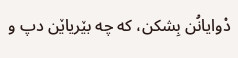دْوایانُن بِشکن، که چه بێریاێن دپ و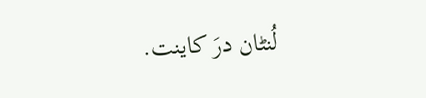لُنٹان درَ کاینت.